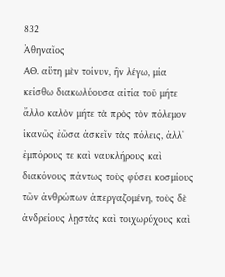832
Ἀθηναῖος
ΑΘ. αὕτη μὲν τοίνυν, ἣν λέγω, μία κείσθω διακωλύουσα αἰτία τοῦ μήτε ἄλλο καλὸν μήτε τὰ πρὸς τὸν πόλεμον ἱκανῶς ἐῶσα ἀσκεῖν τὰς πόλεις, ἀλλʼ ἐμπόρους τε καὶ ναυκλήρους καὶ διακόνους πάντως τοὺς φύσει κοσμίους τῶν ἀνθρώπων ἀπεργαζομένη, τοὺς δὲ ἀνδρείους λῃστὰς καὶ τοιχωρύχους καὶ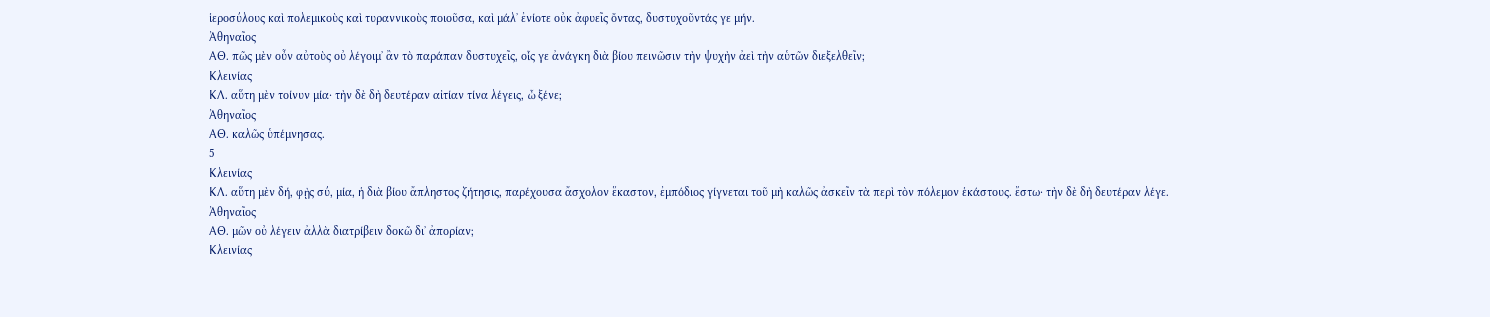ἱεροσύλους καὶ πολεμικοὺς καὶ τυραννικοὺς ποιοῦσα, καὶ μάλʼ ἐνίοτε οὐκ ἀφυεῖς ὄντας, δυστυχοῦντάς γε μήν.
Ἀθηναῖος
ΑΘ. πῶς μὲν οὖν αὐτοὺς οὐ λέγοιμʼ ἂν τὸ παράπαν δυστυχεῖς, οἷς γε ἀνάγκη διὰ βίου πεινῶσιν τὴν ψυχὴν ἀεὶ τὴν αὑτῶν διεξελθεῖν;
Κλεινίας
ΚΛ. αὕτη μὲν τοίνυν μία· τὴν δὲ δὴ δευτέραν αἰτίαν τίνα λέγεις, ὦ ξένε;
Ἀθηναῖος
ΑΘ. καλῶς ὑπέμνησας.
5
Κλεινίας
ΚΛ. αὕτη μὲν δή, φῂς σύ, μία, ἡ διὰ βίου ἄπληστος ζήτησις, παρέχουσα ἄσχολον ἕκαστον, ἐμπόδιος γίγνεται τοῦ μὴ καλῶς ἀσκεῖν τὰ περὶ τὸν πόλεμον ἑκάστους. ἔστω· τὴν δὲ δὴ δευτέραν λέγε.
Ἀθηναῖος
ΑΘ. μῶν οὐ λέγειν ἀλλὰ διατρίβειν δοκῶ διʼ ἀπορίαν;
Κλεινίας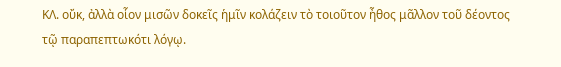ΚΛ. οὔκ, ἀλλὰ οἷον μισῶν δοκεῖς ἡμῖν κολάζειν τὸ τοιοῦτον ἦθος μᾶλλον τοῦ δέοντος τῷ παραπεπτωκότι λόγῳ.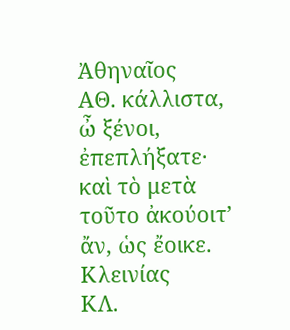Ἀθηναῖος
ΑΘ. κάλλιστα, ὦ ξένοι, ἐπεπλήξατε· καὶ τὸ μετὰ τοῦτο ἀκούοιτʼ ἄν, ὡς ἔοικε.
Κλεινίας
ΚΛ.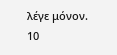λέγε μόνον.
10